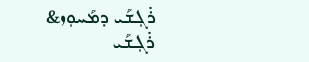ܪ݁ܓܼܫܰܝ ܕܡܰܚܘܼܙ&
ܪ݁ܓܼܫܰܝ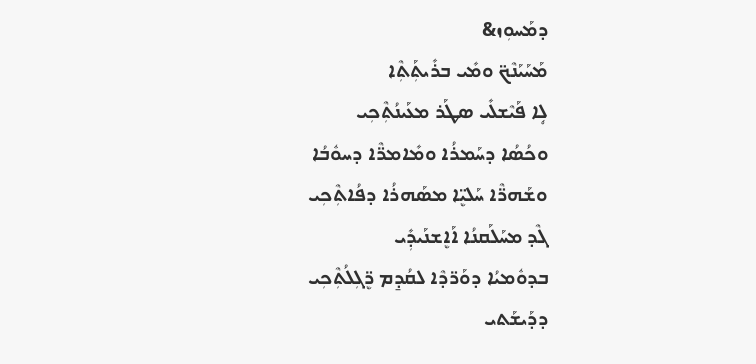ܕܡܰܚܘܼܙ&
ܡܰܚܰܝܰܢܶܟ̈ ܘܡܺܝ ܒܪܺܝܬܼܰܬܼܶܐ
ܠܴܐ ܦܰܝܶܫܠܺܝ ܣܛܰܪ ܡܥܰܝܢܳܬܼܶܟܼܝ
ܘܟܳܣܳܐ ܕܚܰܡܪܳܐ ܘܡܺܐܡܪ̈ܶܐ ܕܚܘܽܒܳܐ
ܘܫܰܗܪ̈ܶܐ ܚܰܠܝܷ̈ܐ ܡܣܰܗܪܳܐ ܕܦܳܐܬܼܶܟܼܝ
ܓܶܕ ܡܚܰܠܰܩܢܳܐ ܐܰܐܷܫܢܰܝܕܼܺܝ
ܒܕܘܽܡܝܳܐ ܕܘܰܪ̈ܕܶܐ ܠܩܳܕ̱ܡ ܪܷ̈ܓܼܠܳܬܼܶܟܼܝ
ܕܕܰܝܫܰܬܝ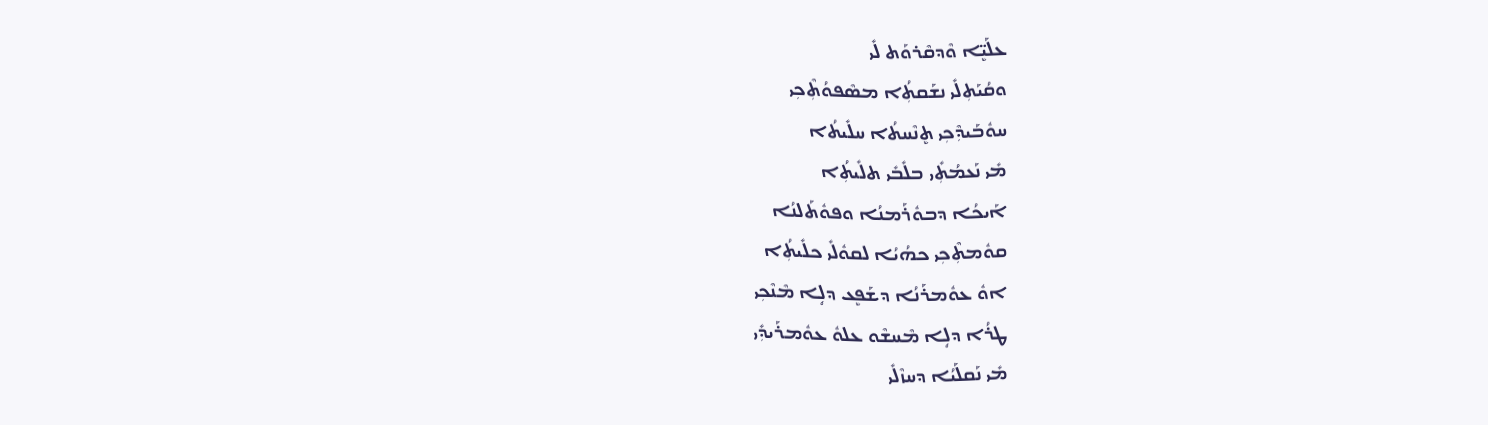ܥܠܰܝܷ̈ܐ ܘܶܕܩܶܪܘܰܬ ܠܺܝ
ܘܩܳܝܰܬܼܠܺܝ ܢܫܰܩܬܼܳܐ ܡܣܶܦܘܳܬܼܶܟܼܝ
ܚܘܽܒܰܝܕܼܶܟܼܝ ܬܷܢܶܚܬܳܐ ܚܠܺܝܬܳܐ
ܡܺܝ ܢܰܥܡܳܬܼܺܝ ܒܠܺܒܺܝ ܬܠܺܝܬܼܳܐ
ܐܰܝܟܳܐ ܕܒܘܽܪܰܡܢܳܐ ܘܦܘܽܬܰܠܢܳܐ
ܩܘܽܡܬܼܶܟܼܝ ܟܗܳܝܳܐ ܠܩܘܽܠܺܝ ܟܠܺܝܬܼܳܐ
ܐܘܽ ܥܘܽܡܪܰܢܳܐ ܕܫܰܦܷܥ ܕܠܴܐ ܡܶܢܶܟܼܝ
ܛܪܳܐ ܕܠܴܐ ܡܶܚܫܶܘ ܥܠܘܽ ܥܘܽܡܪܰܝܕܼܺܝ
ܡܺܝ ܢܰܩܠܰܝܳܐ ܕܚܙܶܠܺܝ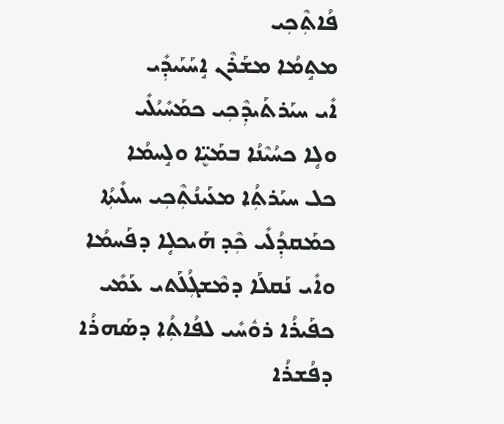ܦܳܐܬܼܶܟܼܝ
ܡܬܱܡܳܐ ܡܫܰܪܶܢ ܐܱܚܰܝܰܝܕܼܺܝ
ܐܺܝ ܚܝܰܪܬܰܝܕܼܶܟܼܝ ܟܡܰܚܺܝܳܠܺܝ
ܘܠܴܐ ܟܚܳܝܶܢܳܐ ܒܡܰܝܷ̈ܐ ܘܠܱܚܡܳܐ
ܟܠ ܚܝܰܪܬܼܳܐ ܡܥܰܝܢܳܬܼܶܟܼܝ ܚܠܺܝܬܼܳܐ
ܟܡܰܩܕܼܳܠܺܝ ܟܼܶܕ ܗܰܝܟܠܴܐ ܕܦܰܚܡܳܐ
ܘܐܺܝ ܢܰܩܠܰܐ ܕܡܶܫܓܼܳܠܰܬܝ ܥܰܡܺܝ
ܟܦܰܝܪܳܐ ܪܘܽܚܺܝ ܠܦܳܐܬܼܳܐ ܕܣܰܗܪܳܐ
ܕܦܳܫܪܳܐ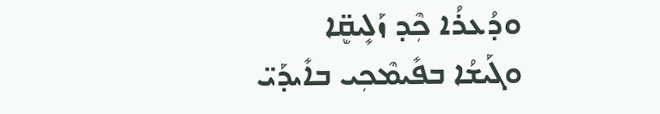ܘܕܳܥܪܳܐ ܟܼܶܕ ܙܰܠܻܝܩܷ̈ܐ
ܘܓܰܝܫܳܐ ܒܦܺܝܡܶܟܼܝ ܒܐܺܝܕܰܝ̈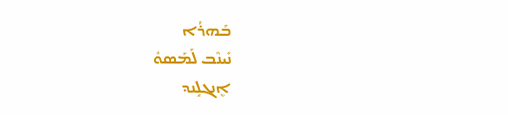ܒܰܗܪܳܐ
ܢܺܝܢܶܒ ܠܰܡܰܣܘܽ
ܐܷܢܓܠܱܢܕ